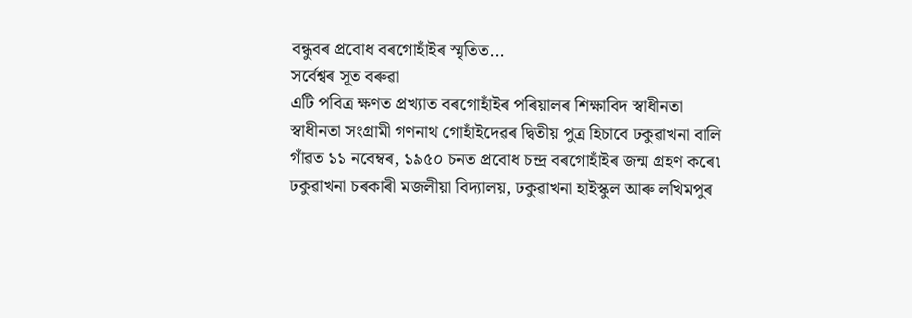বন্ধুবৰ প্ৰবোধ বৰগোহাঁইৰ স্মৃতিত...
সৰ্বেশ্বৰ সূত বৰুৱা
এটি পবিত্ৰ ক্ষণত প্ৰখ্যাত বৰগোহাঁইৰ পৰিয়ালৰ শিক্ষাবিদ স্বাধীনতা স্বাধীনতা সংগ্ৰামী গণনাথ গোহাঁইদেৱৰ দ্বিতীয় পুত্ৰ হিচাবে ঢকুৱাখনা বালি গাঁৱত ১১ নবেম্বৰ, ১৯৫০ চনত প্ৰবোধ চন্দ্ৰ বৰগোহাঁইৰ জন্ম গ্ৰহণ কৰে৷
ঢকুৱাখনা চৰকাৰী মজলীয়া বিদ্যালয়, ঢকুৱাখনা হাইস্কুল আৰু লখিমপুৰ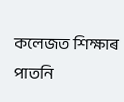কলেজত শিক্ষাৰ পাতনি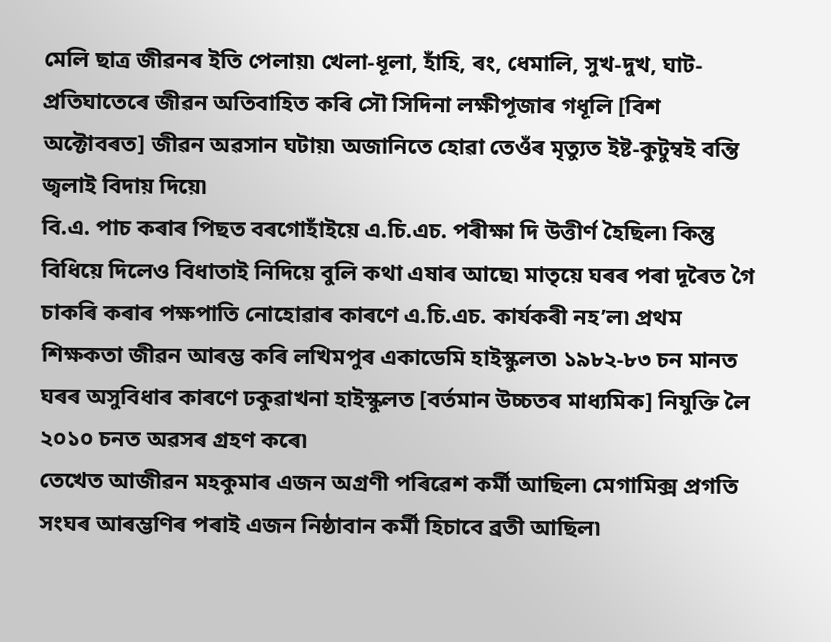মেলি ছাত্ৰ জীৱনৰ ইতি পেলায়৷ খেলা-ধূলা, হাঁহি, ৰং, ধেমালি, সুখ-দুখ, ঘাট-প্ৰতিঘাতেৰে জীৱন অতিবাহিত কৰি সৌ সিদিনা লক্ষীপূজাৰ গধূলি [বিশ অক্টোবৰত] জীৱন অৱসান ঘটায়৷ অজানিতে হোৱা তেওঁৰ মৃত্যুত ইষ্ট-কুটুম্বই বন্তি জ্বলাই বিদায় দিয়ে৷
বি.এ. পাচ কৰাৰ পিছত বৰগোহাঁইয়ে এ.চি.এচ. পৰীক্ষা দি উত্তীৰ্ণ হৈছিল৷ কিন্তু বিধিয়ে দিলেও বিধাতাই নিদিয়ে বুলি কথা এষাৰ আছে৷ মাতৃয়ে ঘৰৰ পৰা দূৰৈত গৈ চাকৰি কৰাৰ পক্ষপাতি নোহোৱাৰ কাৰণে এ.চি.এচ. কাৰ্যকৰী নহ’ল৷ প্ৰথম শিক্ষকতা জীৱন আৰম্ভ কৰি লখিমপুৰ একাডেমি হাইস্কুলত৷ ১৯৮২-৮৩ চন মানত ঘৰৰ অসুবিধাৰ কাৰণে ঢকুৱাখনা হাইস্কুলত [বৰ্তমান উচ্চতৰ মাধ্যমিক] নিযুক্তি লৈ ২০১০ চনত অৱসৰ গ্ৰহণ কৰে৷
তেখেত আজীৱন মহকুমাৰ এজন অগ্ৰণী পৰিৱেশ কৰ্মী আছিল৷ মেগামিক্স প্ৰগতি সংঘৰ আৰম্ভণিৰ পৰাই এজন নিষ্ঠাবান কৰ্মী হিচাবে ব্ৰতী আছিল৷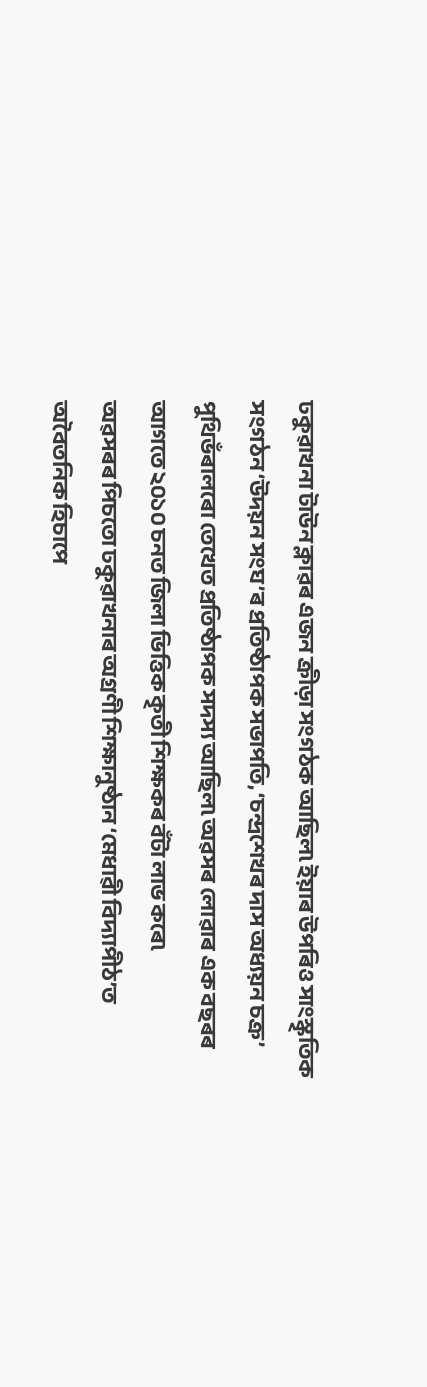ঢকুৱাখনা টাউন ক্লাৱৰ এজন ক্ৰীড়া সংগঠক আছিল৷ ইয়াৰ উপৰিও সাংস্কৃতিক সংগঠন ‘উদয়ন সংঘ’ৰ প্ৰতিষ্ঠাপক সভাপতি, ‘চন্দ্ৰশেখৰ দাস অধ্যয়ন চক্ৰ’ পুথিভঁৰালৰো তেখেত প্ৰতিষ্ঠাপক সদস্য আছিল৷ অৱসৰ লোৱাৰ এক বছৰৰ আগতে ২০১০ চনত জিলা ভিত্তিক কৃতী শিক্ষকৰ বঁটা লাভ কৰে৷
অৱসৰৰ পিচতো ঢকুৱাখনাৰ অগ্ৰণী শিক্ষানুষ্ঠান ‘মেধাৱী বিদ্যাপীঠ’ত অবৈতনিক হিচাপে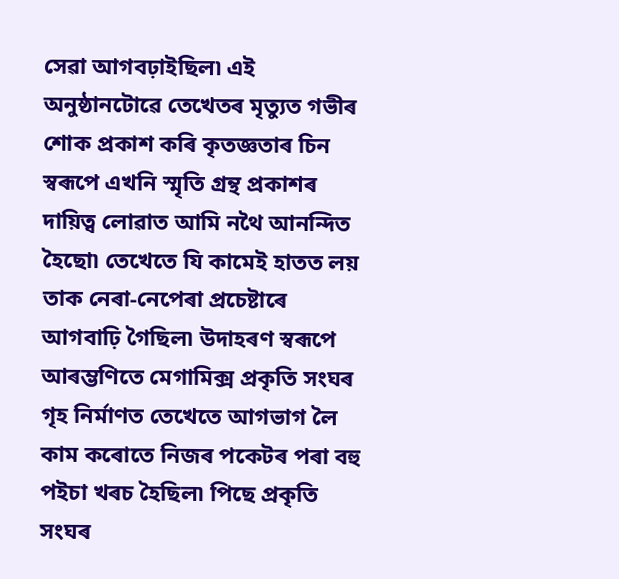সেৱা আগবঢ়াইছিল৷ এই অনুষ্ঠানটোৱে তেখেতৰ মৃত্যুত গভীৰ শোক প্ৰকাশ কৰি কৃতজ্ঞতাৰ চিন স্বৰূপে এখনি স্মৃতি গ্ৰন্থ প্ৰকাশৰ দায়িত্ব লোৱাত আমি নথৈ আনন্দিত হৈছো৷ তেখেতে যি কামেই হাতত লয় তাক নেৰা-নেপেৰা প্ৰচেষ্টাৰে আগবাঢ়ি গৈছিল৷ উদাহৰণ স্বৰূপে আৰম্ভণিতে মেগামিক্স প্ৰকৃতি সংঘৰ গৃহ নিৰ্মাণত তেখেতে আগভাগ লৈ কাম কৰোতে নিজৰ পকেটৰ পৰা বহু পইচা খৰচ হৈছিল৷ পিছে প্ৰকৃতি সংঘৰ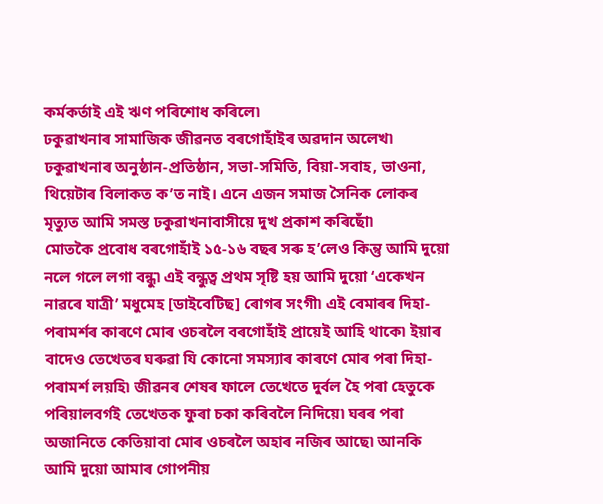কৰ্মকৰ্তাই এই ঋণ পৰিশোধ কৰিলে৷
ঢকুৱাখনাৰ সামাজিক জীৱনত বৰগোহাঁইৰ অৱদান অলেখ৷ ঢকুৱাখনাৰ অনুষ্ঠান-প্ৰতিষ্ঠান, সভা-সমিতি, বিয়া-সবাহ, ভাওনা, থিয়েটাৰ বিলাকত ক’ত নাই। এনে এজন সমাজ সৈনিক লোকৰ মৃত্যুত আমি সমস্ত ঢকুৱাখনাবাসীয়ে দুখ প্ৰকাশ কৰিছোঁ৷
মোতকৈ প্ৰবোধ বৰগোহাঁই ১৫-১৬ বছৰ সৰু হ’লেও কিন্তু আমি দুয়ো নলে গলে লগা বন্ধু৷ এই বন্ধুত্ব প্ৰথম সৃষ্টি হয় আমি দুয়ো ‘একেখন নাৱৰে যাত্ৰী’ মধুমেহ [ডাইবেটিছ] ৰোগৰ সংগী৷ এই বেমাৰৰ দিহা-পৰামৰ্শৰ কাৰণে মোৰ ওচৰলৈ বৰগোহাঁই প্ৰায়েই আহি থাকে৷ ইয়াৰ বাদেও তেখেতৰ ঘৰুৱা যি কোনো সমস্যাৰ কাৰণে মোৰ পৰা দিহা-পৰামৰ্শ লয়হি৷ জীৱনৰ শেষৰ ফালে তেখেতে দুৰ্বল হৈ পৰা হেতুকে পৰিয়ালবৰ্গই তেখেতক ফুৰা চকা কৰিবলৈ নিদিয়ে৷ ঘৰৰ পৰা অজানিতে কেতিয়াবা মোৰ ওচৰলৈ অহাৰ নজিৰ আছে৷ আনকি আমি দুয়ো আমাৰ গোপনীয়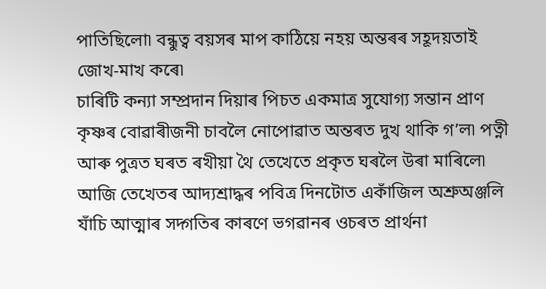পাতিছিলো৷ বন্ধুত্ব বয়সৰ মাপ কাঠিয়ে নহয় অন্তৰৰ সহূদয়তাই জোখ-মাখ কৰে৷
চাৰিটি কন্যা সম্প্ৰদান দিয়াৰ পিচত একমাত্ৰ সুযোগ্য সন্তান প্ৰাণ কৃষ্ণৰ বোৱাৰীজনী চাবলৈ নোপোৱাত অন্তৰত দুখ থাকি গ’ল৷ পত্নী আৰু পুত্ৰত ঘৰত ৰখীয়া থৈ তেখেতে প্ৰকৃত ঘৰলৈ উৰা মাৰিলে৷ আজি তেখেতৰ আদ্যশ্ৰাদ্ধৰ পবিত্ৰ দিনটোত একাঁজিল অশ্ৰুঅঞ্জলি যাঁচি আত্মাৰ সদ্গতিৰ কাৰণে ভগৱানৰ ওচৰত প্ৰাৰ্থনা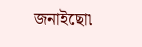জনাইছো৷